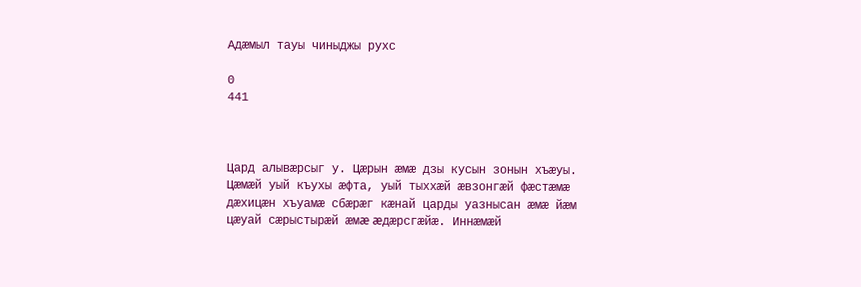Адæмыл тауы чиныджы рухс

0
441



Цард алывæрсыг у. Цæрын æмæ дзы кусын зонын хъæуы. Цæмæй уый къухы æфта, уый тыххæй æвзонгæй фæстæмæ дæхицæн хъуамæ сбæрæг кæнай царды уазнысан æмæ йæм цæуай сæрыстырæй æмæ æдæрсгæйæ. Иннæмæй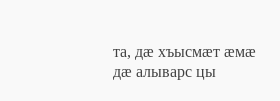та, дæ хъысмæт æмæ дæ алыварс цы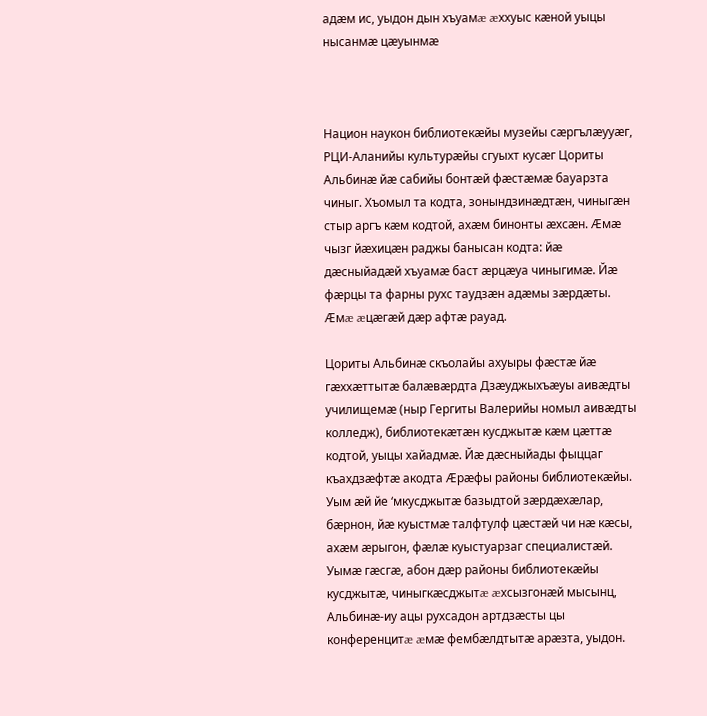адæм ис, уыдон дын хъуамæ æххуыс кæной уыцы нысанмæ цæуынмæ



Национ наукон библиотекæйы музейы сæргълæууæг, РЦИ-Аланийы культурæйы сгуыхт кусæг Цориты Альбинæ йæ сабийы бонтæй фæстæмæ бауарзта чиныг. Хъомыл та кодта, зонындзинæдтæн, чиныгæн стыр аргъ кæм кодтой, ахæм бинонты æхсæн. Æмæ чызг йæхицæн раджы банысан кодта: йæ дæсныйадæй хъуамæ баст æрцæуа чиныгимæ. Йæ фæрцы та фарны рухс таудзæн адæмы зæрдæты. Æмæ æцæгæй дæр афтæ рауад.

Цориты Альбинæ скъолайы ахуыры фæстæ йæ гæххæттытæ балæвæрдта Дзæуджыхъæуы аивæдты училищемæ (ныр Гергиты Валерийы номыл аивæдты колледж), библиотекæтæн кусджытæ кæм цæттæ кодтой, уыцы хайадмæ. Йæ дæсныйады фыццаг къахдзæфтæ акодта Æрæфы районы библиотекæйы. Уым æй йе ‘мкусджытæ базыдтой зæрдæхæлар, бæрнон, йæ куыстмæ талфтулф цæстæй чи нæ кæсы, ахæм æрыгон, фæлæ куыстуарзаг специалистæй. Уымæ гæсгæ, абон дæр районы библиотекæйы кусджытæ, чиныгкæсджытæ æхсызгонæй мысынц, Альбинæ-иу ацы рухсадон артдзæсты цы конференцитæ æмæ фембæлдтытæ арæзта, уыдон.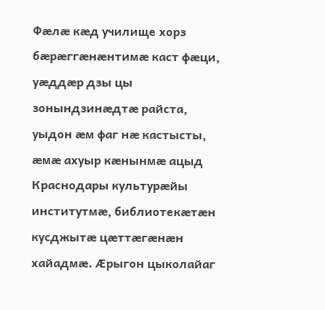Фæлæ кæд училище хорз бæрæггæнæнтимæ каст фæци, уæддæр дзы цы зонындзинæдтæ райста, уыдон æм фаг нæ кастысты, æмæ ахуыр кæнынмæ ацыд Краснодары культурæйы институтмæ, библиотекæтæн кусджытæ цæттæгæнæн хайадмæ. Æрыгон цыколайаг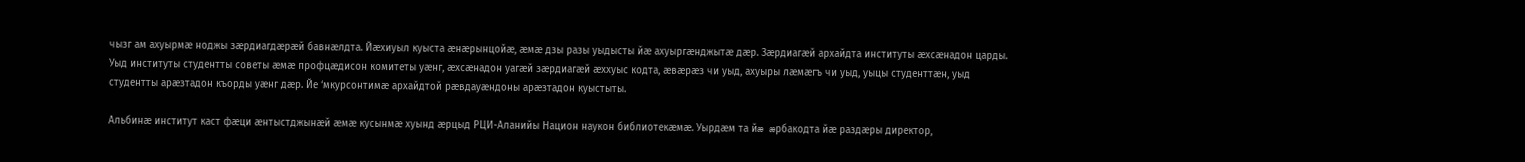чызг ам ахуырмæ ноджы зæрдиагдæрæй бавнæлдта. Йæхиуыл куыста æнæрынцойæ, æмæ дзы разы уыдысты йæ ахуыргæнджытæ дæр. Зæрдиагæй архайдта институты æхсæнадон царды. Уыд институты студентты советы æмæ профцæдисон комитеты уæнг, æхсæнадон уагæй зæрдиагæй æххуыс кодта, æвæрæз чи уыд, ахуыры лæмæгъ чи уыд, уыцы студенттæн, уыд студентты арæзтадон къорды уæнг дæр. Йе ‘мкурсонтимæ архайдтой рæвдауæндоны арæзтадон куыстыты.

Альбинæ институт каст фæци æнтыстджынæй æмæ кусынмæ хуынд æрцыд РЦИ-Аланийы Национ наукон библиотекæмæ. Уырдæм та йæ æрбакодта йæ раздæры директор,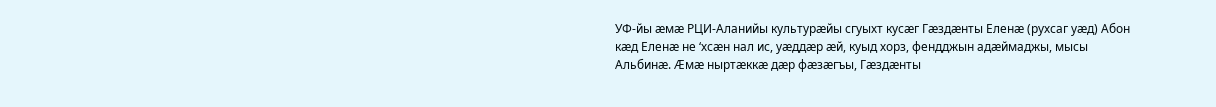УФ-йы æмæ РЦИ-Аланийы культурæйы сгуыхт кусæг Гæздæнты Еленæ (рухсаг уæд) Абон кæд Еленæ не ‘хсæн нал ис, уæддæр æй, куыд хорз, фендджын адæймаджы, мысы Альбинæ. Æмæ ныртæккæ дæр фæзæгъы, Гæздæнты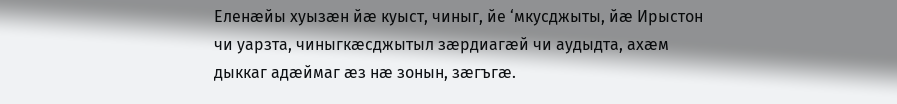Еленæйы хуызæн йæ куыст, чиныг, йе ‘мкусджыты, йæ Ирыстон чи уарзта, чиныгкæсджытыл зæрдиагæй чи аудыдта, ахæм дыккаг адæймаг æз нæ зонын, зæгъгæ.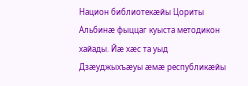Национ библиотекæйы Цориты Альбинæ фыццаг куыста методикон хайады. Йæ хæс та уыд Дзæуджыхъæуы æмæ республикæйы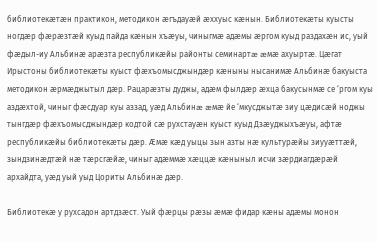библиотекæтæн практикон, методикон æгъдауæй æххуыс кæнын. Библиотекæты куысты ногдæр фæрæзтæй куыд пайда кæнын хъæуы, чиныгмæ адæмы æргом куыд раздахæн ис, уый фæдыл-иу Альбинæ арæзта республикæйы районты семинартæ æмæ ахуыртæ. Цæгат Ирыстоны библиотекæты куыст фæхъомысджындæр кæныны нысанимæ Альбинæ бакуыста методикон æрмæджытыл дæр. Рацарæзты дуджы, адæм фылдæр æхца бакусынмæ се ‘ргом куы аздæхтой, чиныг фæсдуар куы аззад, уæд Альбинæ æмæ йе ‘мкусджытæ зиу цæдисæй ноджы тынгдæр фæхъомысджындæр кодтой сæ рухстауæн куыст куыд Дзæуджыхъæуы, афтæ республикæйы библиотекæты дæр. Æмæ кæд уыцы зын азты нæ культурæйы зиууæттæй, зындзинæдтæй нæ тæрсгæйæ, чиныг адæммæ хæццæ кæныныл исчи зæрдиагдæрæй архайдта, уæд уый уыд Цориты Альбинæ дæр.

Библиотекæ у рухсадон артдзæст. Уый фæрцы рæзы æмæ фидар кæны адæмы монон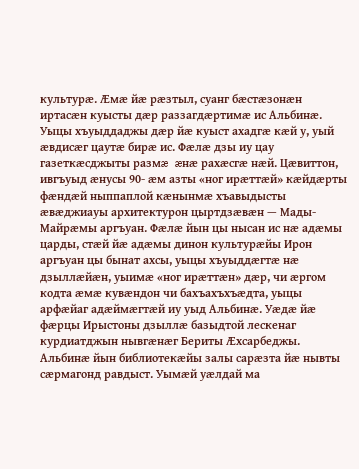культурæ. Æмæ йæ рæзтыл, суанг бæстæзонæн иртасæн куысты дæр раззагдæртимæ ис Альбинæ. Уыцы хъуыддаджы дæр йæ куыст ахадгæ кæй у, уый æвдисæг цаутæ бирæ ис. Фæлæ дзы иу цау газеткæсджыты размæ æнæ рахæсгæ нæй. Цæвиттон, ивгъуыд æнусы 90- æм азты «ног ирæттæй» кæйдæрты фæндæй ныппаплой кæнынмæ хъавыдысты æвæджиауы архитектурон цыртдзæвæн — Мады-Майрæмы аргъуан. Фæлæ йын цы нысан ис нæ адæмы царды, стæй йæ адæмы динон культурæйы Ирон аргъуан цы бынат ахсы, уыцы хъуыддæгтæ нæ дзыллæйæн, уыимæ «ног ирæттæн» дæр, чи æргом кодта æмæ кувæндон чи бахъахъхъæдта, уыцы арфæйаг адæймæгтæй иу уыд Альбинæ. Уæдæ йæ фæрцы Ирыстоны дзыллæ базыдтой лескенаг курдиатджын нывгæнæг Бериты Æхсарбеджы. Альбинæ йын библиотекæйы залы сарæзта йæ нывты сæрмагонд равдыст. Уымæй уæлдай ма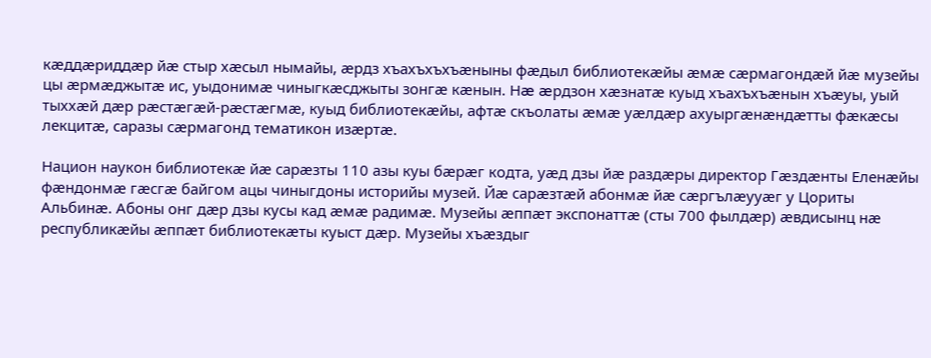кæддæриддæр йæ стыр хæсыл нымайы, æрдз хъахъхъхъæныны фæдыл библиотекæйы æмæ сæрмагондæй йæ музейы цы æрмæджытæ ис, уыдонимæ чиныгкæсджыты зонгæ кæнын. Нæ æрдзон хæзнатæ куыд хъахъхъæнын хъæуы, уый тыххæй дæр рæстæгæй-рæстæгмæ, куыд библиотекæйы, афтæ скъолаты æмæ уæлдæр ахуыргæнæндæтты фæкæсы лекцитæ, саразы сæрмагонд тематикон изæртæ.

Национ наукон библиотекæ йæ сарæзты 110 азы куы бæрæг кодта, уæд дзы йæ раздæры директор Гæздæнты Еленæйы фæндонмæ гæсгæ байгом ацы чиныгдоны историйы музей. Йæ сарæзтæй абонмæ йæ сæргълæууæг у Цориты Альбинæ. Абоны онг дæр дзы кусы кад æмæ радимæ. Музейы æппæт экспонаттæ (сты 700 фылдæр) æвдисынц нæ республикæйы æппæт библиотекæты куыст дæр. Музейы хъæздыг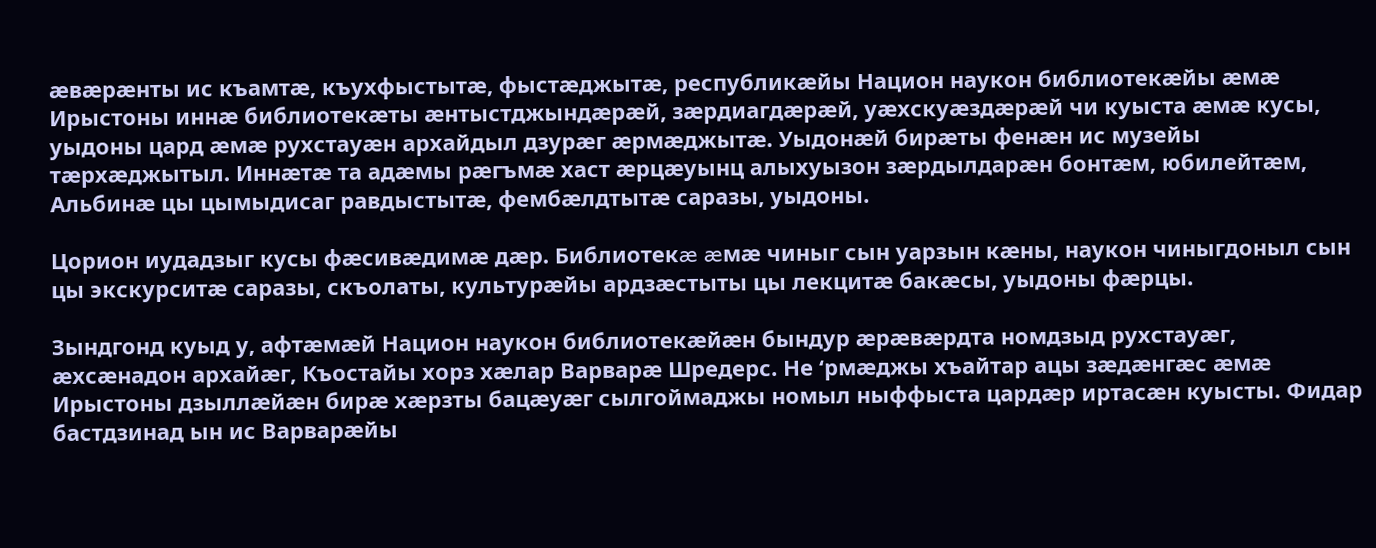æвæрæнты ис къамтæ, къухфыстытæ, фыстæджытæ, республикæйы Национ наукон библиотекæйы æмæ Ирыстоны иннæ библиотекæты æнтыстджындæрæй, зæрдиагдæрæй, уæхскуæздæрæй чи куыста æмæ кусы, уыдоны цард æмæ рухстауæн архайдыл дзурæг æрмæджытæ. Уыдонæй бирæты фенæн ис музейы тæрхæджытыл. Иннæтæ та адæмы рæгъмæ хаст æрцæуынц алыхуызон зæрдылдарæн бонтæм, юбилейтæм, Альбинæ цы цымыдисаг равдыстытæ, фембæлдтытæ саразы, уыдоны.

Цорион иудадзыг кусы фæсивæдимæ дæр. Библиотекæ æмæ чиныг сын уарзын кæны, наукон чиныгдоныл сын цы экскурситæ саразы, скъолаты, культурæйы ардзæстыты цы лекцитæ бакæсы, уыдоны фæрцы.

Зындгонд куыд у, афтæмæй Национ наукон библиотекæйæн бындур æрæвæрдта номдзыд рухстауæг, æхсæнадон архайæг, Къостайы хорз хæлар Варварæ Шредерс. Не ‘рмæджы хъайтар ацы зæдæнгæс æмæ Ирыстоны дзыллæйæн бирæ хæрзты бацæуæг сылгоймаджы номыл ныффыста цардæр иртасæн куысты. Фидар бастдзинад ын ис Варварæйы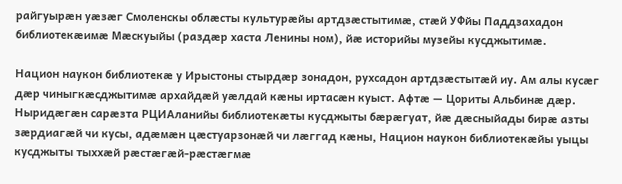райгуырæн уæзæг Смоленскы облæсты культурæйы артдзæстытимæ, стæй УФйы Паддзахадон библиотекæимæ Мæскуыйы (раздæр хаста Ленины ном), йæ историйы музейы кусджытимæ.

Национ наукон библиотекæ у Ирыстоны стырдæр зонадон, рухсадон артдзæстытæй иу. Ам алы кусæг дæр чиныгкæсджытимæ архайдæй уæлдай кæны иртасæн куыст. Афтæ — Цориты Альбинæ дæр. Ныридæгæн сарæзта РЦИАланийы библиотекæты кусджыты бæрæгуат, йæ дæсныйады бирæ азты зæрдиагæй чи кусы, адæмæн цæстуарзонæй чи лæггад кæны, Национ наукон библиотекæйы уыцы кусджыты тыххæй рæстæгæй-рæстæгмæ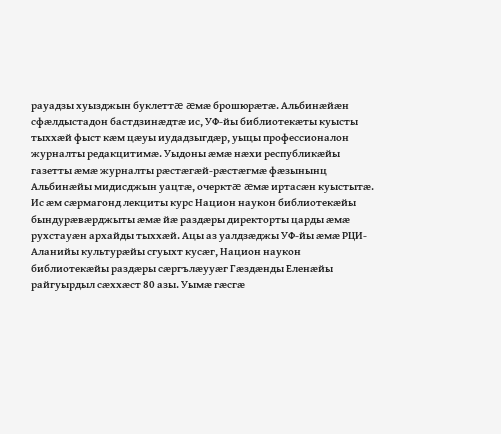рауадзы хуызджын буклеттæ æмæ брошюрæтæ. Альбинæйæн сфæлдыстадон бастдзинæдтæ ис, УФ-йы библиотекæты куысты тыххæй фыст кæм цæуы иудадзыгдæр, уыцы профессионалон журналты редакцитимæ. Уыдоны æмæ нæхи республикæйы газетты æмæ журналты рæстæгæй-рæстæгмæ фæзынынц Альбинæйы мидисджын уацтæ, очерктæ æмæ иртасæн куыстытæ. Ис æм сæрмагонд лекциты курс Национ наукон библиотекæйы бындурæвæрджыты æмæ йæ раздæры директорты царды æмæ рухстауæн архайды тыххæй. Ацы аз уалдзæджы УФ-йы æмæ РЦИ-Аланийы культурæйы сгуыхт кусæг, Национ наукон библиотекæйы раздæры сæргълæууæг Гæздæнды Еленæйы райгуырдыл сæххæст 80 азы. Уымæ гæсгæ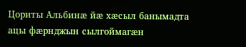Цориты Альбинæ йæ хæсыл банымадта ацы фæрнджын сылгоймагæн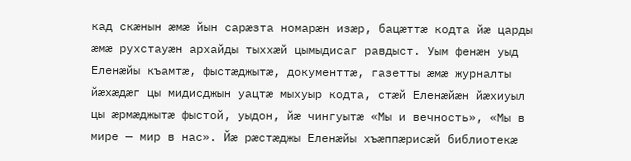кад скæнын æмæ йын сарæзта номарæн изæр, бацæттæ кодта йæ царды æмæ рухстауæн архайды тыххæй цымыдисаг равдыст. Уым фенæн уыд Еленæйы къамтæ, фыстæджытæ, документтæ, газетты æмæ журналты йæхæдæг цы мидисджын уацтæ мыхуыр кодта, стæй Еленæйæн йæхиуыл цы æрмæджытæ фыстой, уыдон, йæ чингуытæ «Мы и вечность», «Мы в мире — мир в нас». Йæ рæстæджы Еленæйы хъæппæрисæй библиотекæ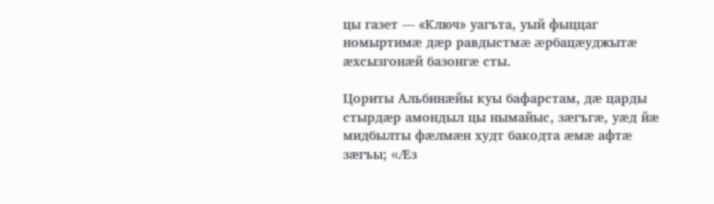цы газет — «Ключ» уагъта, уый фыццаг номыртимæ дæр равдыстмæ æрбацæуджытæ æхсызгонæй базонгæ сты.

Цориты Альбинæйы куы бафарстам, дæ царды стырдæр амондыл цы нымайыс, зæгъгæ, уæд йæ мидбылты фæлмæн худт бакодта æмæ афтæ зæгъы; «Æз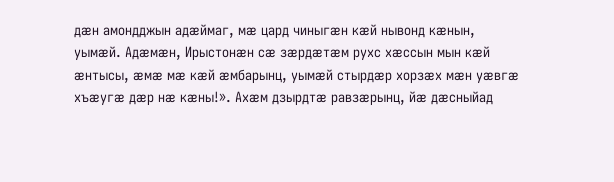дæн амондджын адæймаг, мæ цард чиныгæн кæй нывонд кæнын, уымæй. Адæмæн, Ирыстонæн сæ зæрдæтæм рухс хæссын мын кæй æнтысы, æмæ мæ кæй æмбарынц, уымæй стырдæр хорзæх мæн уæвгæ хъæугæ дæр нæ кæны!». Ахæм дзырдтæ равзæрынц, йæ дæсныйад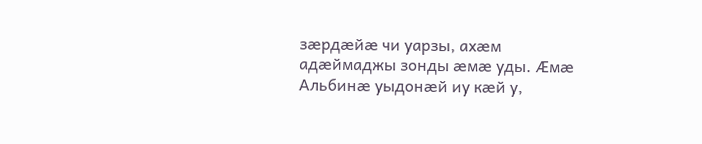зæрдæйæ чи уарзы, ахæм адæймаджы зонды æмæ уды. Æмæ Альбинæ уыдонæй иу кæй у,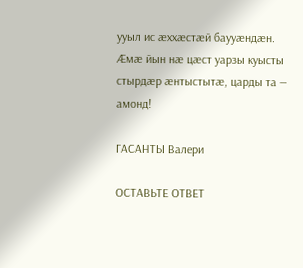ууыл ис æххæстæй баууæндæн. Æмæ йын нæ цæст уарзы куысты стырдæр æнтыстытæ, царды та — амонд!

ГАСАНТЫ Валери

ОСТАВЬТЕ ОТВЕТ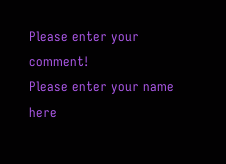Please enter your comment!
Please enter your name here